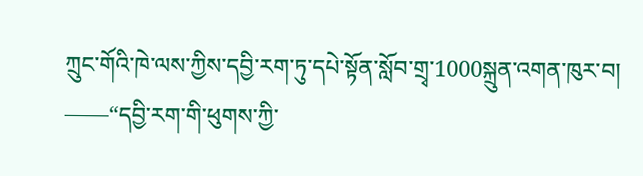ཀྲུང་གོའི་ཁེ་ལས་ཀྱིས་དབྱི་རག་ཏུ་དཔེ་སྟོན་སློབ་གྲྭ་1000སྐྲུན་འགན་ཁུར་བ།
——“དབྱི་རག་གི་ཕུགས་ཀྱི་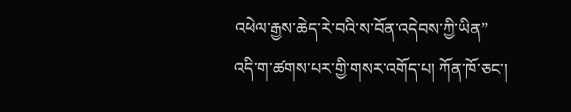འཕེལ་རྒྱས་ཆེད་རེ་བའི་ས་བོན་འདེབས་ཀྱི་ཡིན”
འདི་ག་ཚགས་པར་གྱི་གསར་འགོད་པ། ཀོན་ཁོ་ཅང་།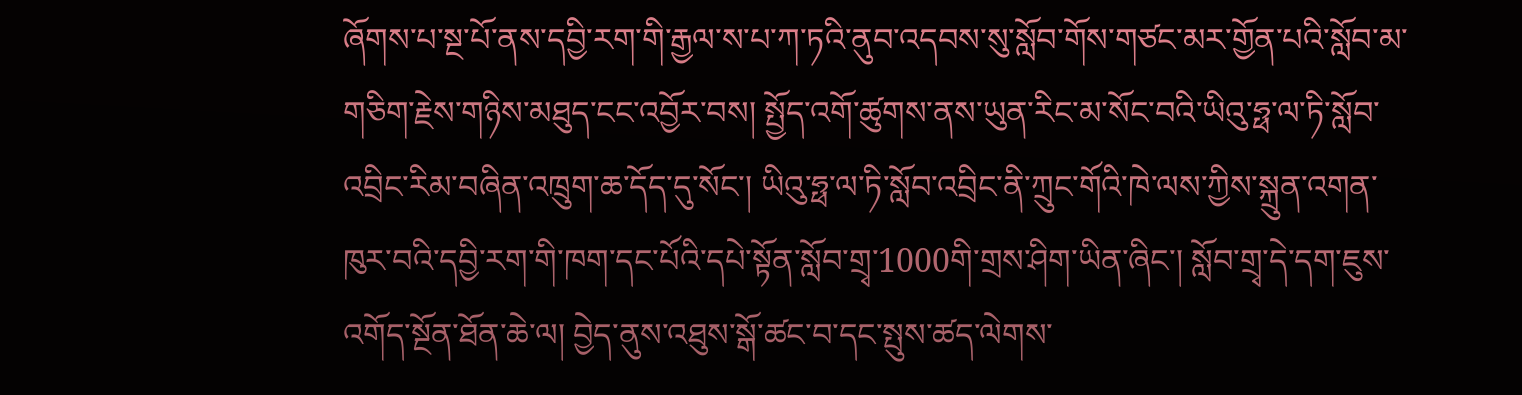ཞོགས་པ་སྔ་པོ་ནས་དབྱི་རག་གི་རྒྱལ་ས་པ་ཀ་ཏའི་ནུབ་འདབས་སུ་སློབ་གོས་གཙང་མར་གྱོན་པའི་སློབ་མ་གཅིག་རྗེས་གཉིས་མཐུད་ངང་འབྱོར་བས། སྤྱོད་འགོ་ཚུགས་ནས་ཡུན་རིང་མ་སོང་བའི་ཡིའུ་ཧྥ་ལ་ཏི་སློབ་འབྲིང་རིམ་བཞིན་འཁྲུག་ཆ་དོད་དུ་སོང་། ཡིའུ་ཧྥ་ལ་ཏི་སློབ་འབྲིང་ནི་ཀྲུང་གོའི་ཁེ་ལས་ཀྱིས་སྐྲུན་འགན་ཁུར་བའི་དབྱི་རག་གི་ཁག་དང་པོའི་དཔེ་སྟོན་སློབ་གྲྭ་1000གི་གྲས་ཤིག་ཡིན་ཞིང་། སློབ་གྲྭ་དེ་དག་ཇུས་འགོད་སྔོན་ཐོན་ཆེ་ལ། བྱེད་ནུས་འཐུས་སྒོ་ཚང་བ་དང་སྤུས་ཚད་ལེགས་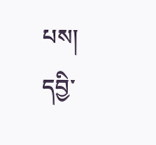པས། དབྱི་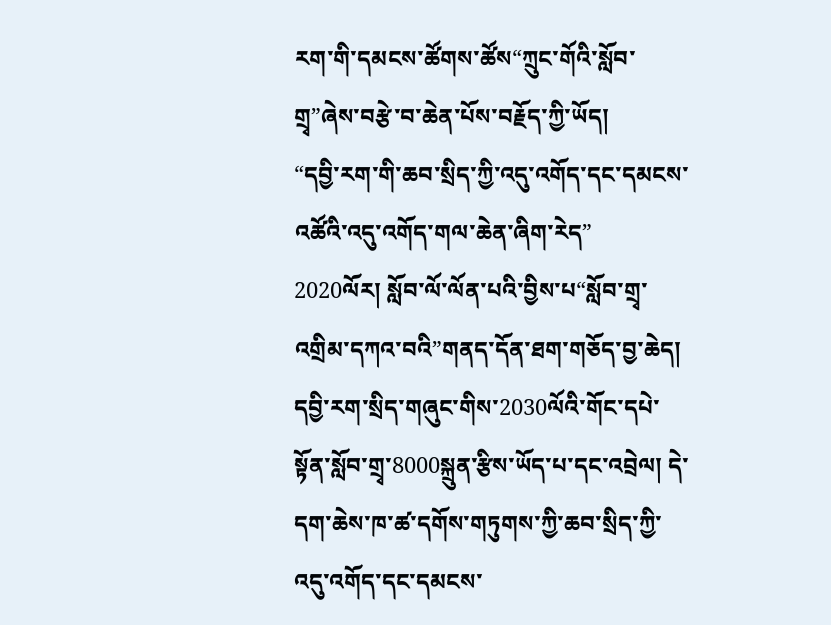རག་གི་དམངས་ཚོགས་ཚོས“ཀྲུང་གོའི་སློབ་གྲྭ”ཞེས་བརྩེ་བ་ཆེན་པོས་བརྗོད་ཀྱི་ཡོད།
“དབྱི་རག་གི་ཆབ་སྲིད་ཀྱི་འདུ་འགོད་དང་དམངས་འཚོའི་འདུ་འགོད་གལ་ཆེན་ཞིག་རེད”
2020ལོར། སློབ་ལོ་ལོན་པའི་བྱིས་པ“སློབ་གྲྭ་འགྲིམ་དཀའ་བའི”གནད་དོན་ཐག་གཅོད་བྱ་ཆེད། དབྱི་རག་སྲིད་གཞུང་གིས་2030ལོའི་གོང་དཔེ་སྟོན་སློབ་གྲྭ་8000སྐྲུན་རྩིས་ཡོད་པ་དང་འབྲེལ། དེ་དག་ཆེས་ཁ་ཚ་དགོས་གཏུགས་ཀྱི་ཆབ་སྲིད་ཀྱི་འདུ་འགོད་དང་དམངས་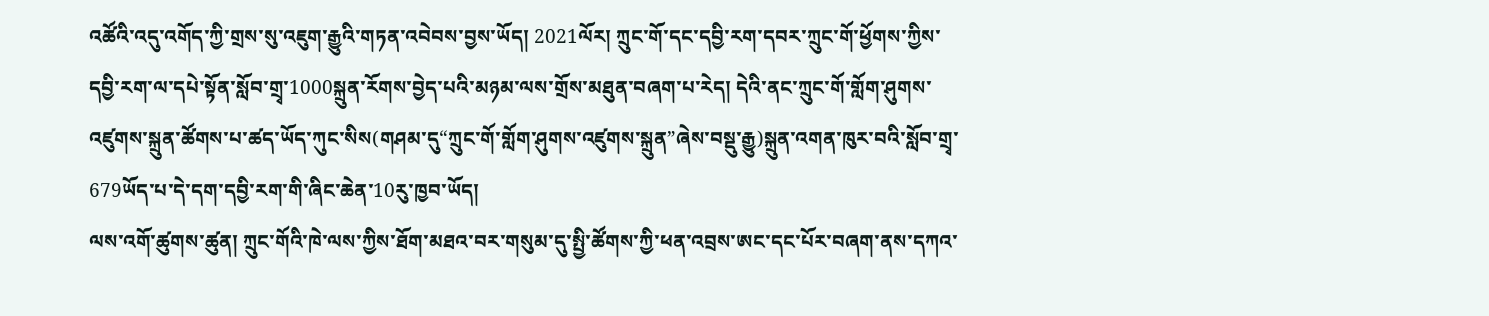འཚོའི་འདུ་འགོད་ཀྱི་གྲས་སུ་འཇུག་རྒྱུའི་གཏན་འབེབས་བྱས་ཡོད། 2021ལོར། ཀྲུང་གོ་དང་དབྱི་རག་དབར་ཀྲུང་གོ་ཕྱོགས་ཀྱིས་དབྱི་རག་ལ་དཔེ་སྟོན་སློབ་གྲྭ་1000སྐྲུན་རོགས་བྱེད་པའི་མཉམ་ལས་གྲོས་མཐུན་བཞག་པ་རེད། དེའི་ནང་ཀྲུང་གོ་གློག་ཤུགས་འཛུགས་སྐྲུན་ཚོགས་པ་ཚད་ཡོད་ཀུང་སིས(གཤམ་དུ“ཀྲུང་གོ་གློག་ཤུགས་འཛུགས་སྐྲུན”ཞེས་བསྡུ་རྒྱུ)སྐྲུན་འགན་ཁུར་བའི་སློབ་གྲྭ་679ཡོད་པ་དེ་དག་དབྱི་རག་གི་ཞིང་ཆེན་10རུ་ཁྱབ་ཡོད།
ལས་འགོ་ཚུགས་ཚུན། ཀྲུང་གོའི་ཁེ་ལས་ཀྱིས་ཐོག་མཐའ་བར་གསུམ་དུ་སྤྱི་ཚོགས་ཀྱི་ཕན་འབྲས་ཨང་དང་པོར་བཞག་ནས་དཀའ་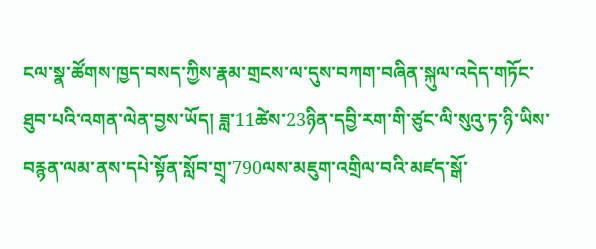ངལ་སྣ་ཚོགས་ཁྱད་བསད་ཀྱིས་རྣམ་གྲངས་ལ་དུས་བཀག་བཞིན་སྐུལ་འདེད་གཏོང་ཐུབ་པའི་འགན་ལེན་བྱས་ཡོད། ཟླ་11ཚེས་23ཉིན་དབྱི་རག་གི་ཙུང་ལི་སུའུ་ཏ་ཉི་ཡིས་བརྙན་ལམ་ནས་དཔེ་སྟོན་སློབ་གྲྭ་790ལས་མཇུག་འགྲིལ་བའི་མཛད་སྒོ་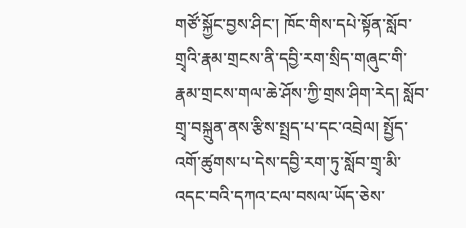གཙོ་སྐྱོང་བྱས་ཤིང་། ཁོང་གིས་དཔེ་སྟོན་སློབ་གྲྭའི་རྣམ་གྲངས་ནི་དབྱི་རག་སྲིད་གཞུང་གི་རྣམ་གྲངས་གལ་ཆེ་ཤོས་ཀྱི་གྲས་ཤིག་རེད། སློབ་གྲྭ་བསྐྲུན་ནས་རྩིས་སྤྲད་པ་དང་འབྲེལ། སྤྱོད་འགོ་ཚུགས་པ་དེས་དབྱི་རག་ཏུ་སློབ་གྲྭ་མི་འདང་བའི་དཀའ་ངལ་བསལ་ཡོད་ཅེས་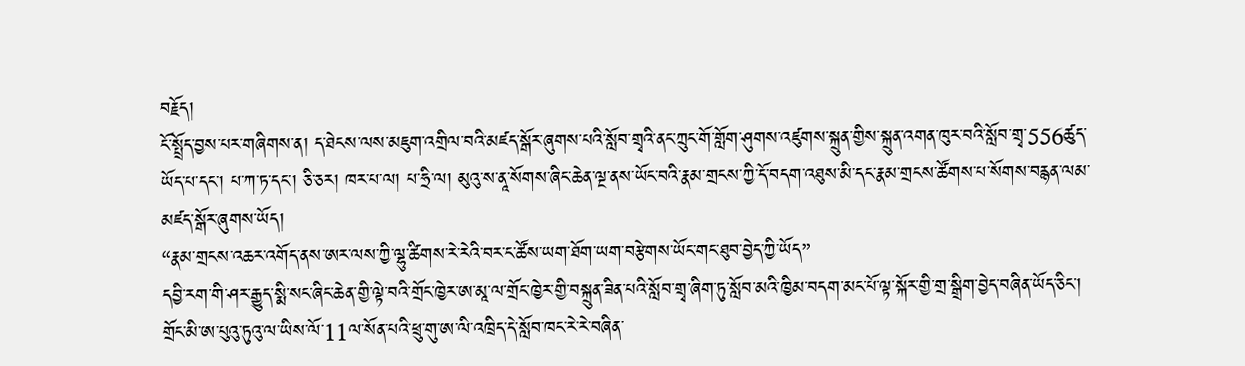བརྗོད།
ངོ་སྤྲོད་བྱས་པར་གཞིགས་ན། ད་ཐེངས་ལས་མཇུག་འགྲིལ་བའི་མཛད་སྒོར་ཞུགས་པའི་སློབ་གྲྭའི་ནང་ཀྲུང་གོ་གློག་ཤུགས་འཛུགས་སྐྲུན་གྱིས་སྐྲུན་འགན་ཁུར་བའི་སློབ་གྲྭ་556ཚུད་ཡོད་པ་དང་། པ་ཀ་ཏ་དང་། ཅི་ཅར། ཁར་པ་ལ། པ་ཧྲི་ལ། མུའུ་ས་ནཱ་སོགས་ཞིང་ཆེན་ལྔ་ནས་ཡོང་བའི་རྣམ་གྲངས་ཀྱི་དོ་བདག་འཐུས་མི་དང་རྣམ་གྲངས་ཚོགས་པ་སོགས་བརྙན་ལམ་མཛད་སྒོར་ཞུགས་ཡོད།
“རྣམ་གྲངས་འཆར་འགོད་ནས་ཨར་ལས་ཀྱི་ལྷུ་ཚིགས་རེ་རེའི་བར་ང་ཚོས་ཡག་ཐོག་ཡག་བརྩེགས་ཡོང་གང་ཐུབ་བྱེད་ཀྱི་ཡོད”
དབྱི་རག་གི་ཤར་རྒྱུད་སྨི་སང་ཞིང་ཆེན་གྱི་ལྟེ་བའི་གྲོང་ཁྱེར་ཨ་མཱ་ལ་གྲོང་ཁྱེར་གྱི་བསྐྲུན་ཟིན་པའི་སློབ་གྲྭ་ཞིག་ཏུ་སློབ་མའི་ཁྱིམ་བདག་མང་པོ་ལྟ་སྐོར་གྱི་གྲ་སྒྲིག་བྱེད་བཞིན་ཡོད་ཅིང་། གྲོང་མི་ཨ་པུའུ་ཏུའུ་ལ་ཡིས་ལོ་11ལ་སོན་པའི་ཕྲུ་གུ་ཨ་ལི་འཁྲིད་དེ་སློབ་ཁང་རེ་རེ་བཞིན་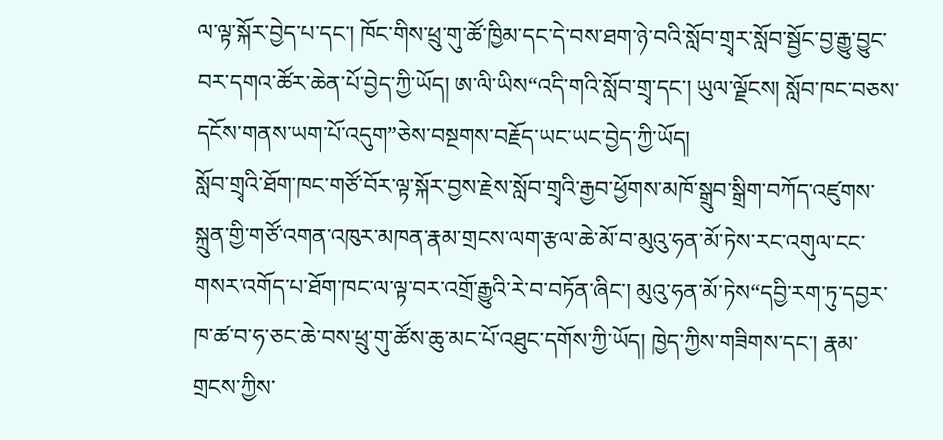ལ་ལྟ་སྐོར་བྱེད་པ་དང་། ཁོང་གིས་ཕྲུ་གུ་ཚོ་ཁྱིམ་དང་དེ་བས་ཐག་ཉེ་བའི་སློབ་གྲྭར་སློབ་སྦྱོང་བྱ་རྒྱུ་བྱུང་བར་དགའ་ཚོར་ཆེན་པོ་བྱེད་ཀྱི་ཡོད། ཨ་ལི་ཡིས“འདི་གའི་སློབ་གྲྭ་དང་། ཡུལ་ལྗོངས། སློབ་ཁང་བཅས་དངོས་གནས་ཡག་པོ་འདུག”ཅེས་བསྔགས་བརྗོད་ཡང་ཡང་བྱེད་ཀྱི་ཡོད།
སློབ་གྲྭའི་ཐོག་ཁང་གཙོ་བོར་ལྟ་སྐོར་བྱས་རྗེས་སློབ་གྲྭའི་རྒྱབ་ཕྱོགས་མཁོ་སྒྲུབ་སྒྲིག་བཀོད་འཛུགས་སྐྲུན་གྱི་གཙོ་འགན་འཁུར་མཁན་རྣམ་གྲངས་ལག་རྩལ་ཆེ་མོ་བ་མུའུ་ཧན་མོ་ཏེས་རང་འགུལ་ངང་གསར་འགོད་པ་ཐོག་ཁང་ལ་ལྟ་བར་འགྲོ་རྒྱུའི་རེ་བ་བཏོན་ཞིང་། མུའུ་ཧན་མོ་ཏེས“དབྱི་རག་ཏུ་དབྱར་ཁ་ཚ་བ་ཧ་ཅང་ཆེ་བས་ཕྲུ་གུ་ཚོས་ཆུ་མང་པོ་འཐུང་དགོས་ཀྱི་ཡོད། ཁྱེད་ཀྱིས་གཟིགས་དང་། རྣམ་གྲངས་ཀྱིས་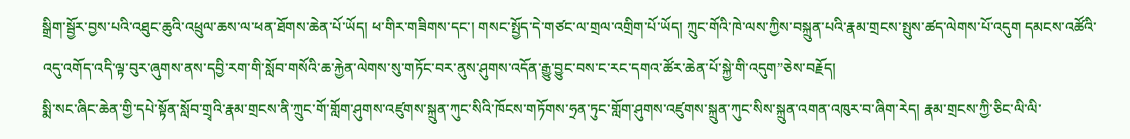སྒྲིག་སྦྱོར་བྱས་པའི་འཐུང་ཆུའི་འཕྲུལ་ཆས་ལ་ཕན་ཐོགས་ཆེན་པོ་ཡོད། ཕ་གིར་གཟིགས་དང་། གསང་སྤྱོད་དེ་གཙང་ལ་གྲལ་འགྲིག་པོ་ཡོད། ཀྲུང་གོའི་ཁེ་ལས་ཀྱིས་བསྐྲུན་པའི་རྣམ་གྲངས་སྤུས་ཚད་ལེགས་པོ་འདུག དམངས་འཚོའི་འདུ་འགོད་འདི་ལྟ་བུར་ཞུགས་ནས་དབྱི་རག་གི་སློབ་གསོའི་ཆ་རྐྱེན་ལེགས་སུ་གཏོང་བར་ནུས་ཤུགས་འདོན་རྒྱུ་བྱུང་བས་ང་རང་དགའ་ཚོར་ཆེན་པོ་སྐྱེ་གི་འདུག”ཅེས་བརྗོད།
སྨི་སང་ཞིང་ཆེན་གྱི་དཔེ་སྟོན་སློབ་གྲྭའི་རྣམ་གྲངས་ནི་ཀྲུང་གོ་གློག་ཤུགས་འཛུགས་སྐྲུན་ཀུང་སིའི་ཁོངས་གཏོགས་ཧྲན་ཏུང་གློག་ཤུགས་འཛུགས་སྐྲུན་ཀུང་སིས་སྐྲུན་འགན་འཁུར་བ་ཞིག་རེད། རྣམ་གྲངས་ཀྱི་ཅིང་ལི་ལི་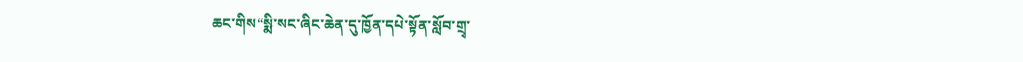ཆང་གིས“སྨི་སང་ཞིང་ཆེན་དུ་ཁྱོན་དཔེ་སྟོན་སློབ་གྲྭ་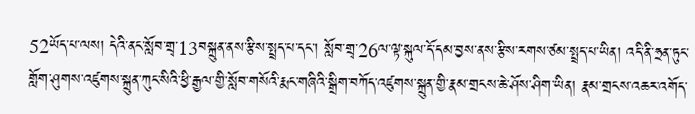52ཡོད་པ་ལས། དེའི་ནང་སློབ་གྲྭ་13བསྐྲུན་ནས་རྩིས་སྤྲད་པ་དང་། སློབ་གྲྭ་26ལ་ལྟ་སྐུལ་དོ་དམ་བྱས་ནས་རྩིས་རགས་ཙམ་སྤྲད་པ་ཡིན། འདི་ནི་ཧྲན་ཏུང་གློག་ཤུགས་འཛུགས་སྐྲུན་ཀུང་སིའི་ཕྱི་རྒྱལ་གྱི་སློབ་གསོའི་རྨང་གཞིའི་སྒྲིག་བཀོད་འཛུགས་སྐྲུན་གྱི་རྣམ་གྲངས་ཆེ་ཤོས་ཤིག་ཡིན། རྣམ་གྲངས་འཆར་འགོད་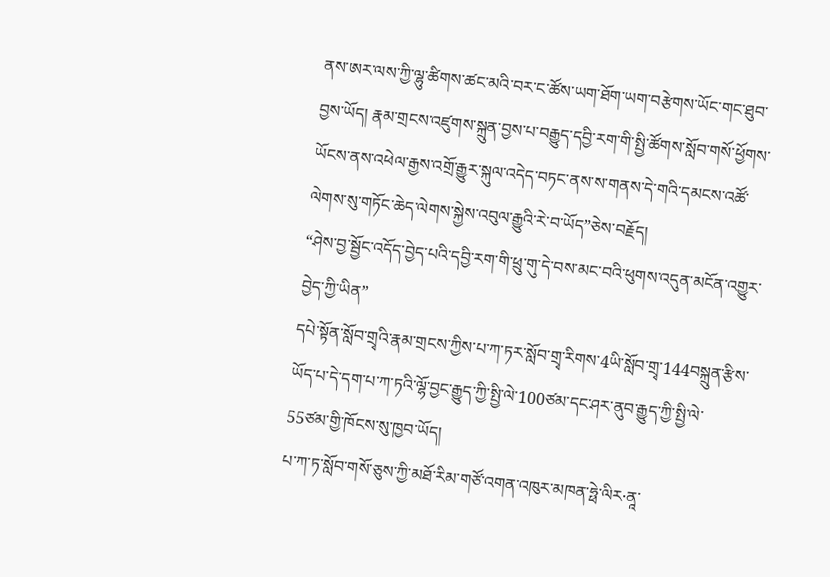ནས་ཨར་ལས་ཀྱི་ལྷུ་ཚིགས་ཚང་མའི་བར་ང་ཚོས་ཡག་ཐོག་ཡག་བརྩེགས་ཡོང་གང་ཐུབ་བྱས་ཡོད། རྣམ་གྲངས་འཛུགས་སྐྲུན་བྱས་པ་བརྒྱུད་དབྱི་རག་གི་སྤྱི་ཚོགས་སློབ་གསོ་ཕྱོགས་ཡོངས་ནས་འཕེལ་རྒྱས་འགྲོ་རྒྱུར་སྐུལ་འདེད་བཏང་ནས་ས་གནས་དེ་གའི་དམངས་འཚོ་ལེགས་སུ་གཏོང་ཆེད་ལེགས་སྐྱེས་འབུལ་རྒྱུའི་རེ་བ་ཡོད”ཅེས་བརྗོད།
“ཤེས་བྱ་སྦྱོང་འདོད་བྱེད་པའི་དབྱི་རག་གི་ཕྲུ་གུ་དེ་བས་མང་བའི་ཕུགས་འདུན་མངོན་འགྱུར་བྱེད་ཀྱི་ཡིན”
དཔེ་སྟོན་སློབ་གྲྭའི་རྣམ་གྲངས་ཀྱིས་པ་ཀ་ཏར་སློབ་གྲྭ་རིགས་4ཡི་སློབ་གྲྭ་144བསྐྲུན་རྩིས་ཡོད་པ་དེ་དག་པ་ཀ་ཏའི་ལྷོ་བྱང་རྒྱུད་ཀྱི་སྤྱི་ལེ་100ཙམ་དང་ཤར་ནུབ་རྒྱུད་ཀྱི་སྤྱི་ལེ་55ཙམ་གྱི་ཁོངས་སུ་ཁྱབ་ཡོད།
པ་ཀ་ཏ་སློབ་གསོ་ཅུས་ཀྱི་མཐོ་རིམ་གཙོ་འགན་འཁུར་མཁན་ཧྥེ་ལིར·ནཱ་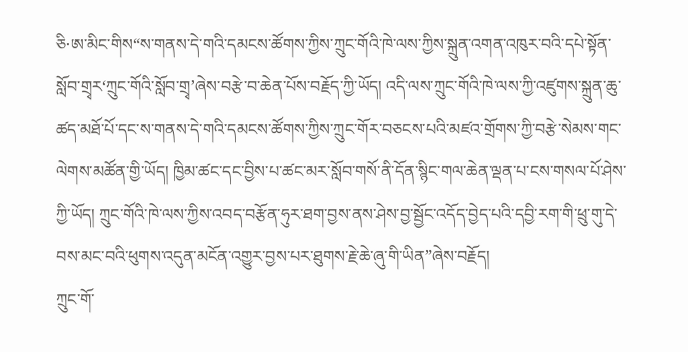ཅི·ཨ་མིང་གིས“ས་གནས་དེ་གའི་དམངས་ཚོགས་ཀྱིས་ཀྲུང་གོའི་ཁེ་ལས་ཀྱིས་སྐྲུན་འགན་འཁུར་བའི་དཔེ་སྟོན་སློབ་གྲྭར‘ཀྲུང་གོའི་སློབ་གྲྭ’ཞེས་བརྩེ་བ་ཆེན་པོས་བརྗོད་ཀྱི་ཡོད། འདི་ལས་ཀྲུང་གོའི་ཁེ་ལས་ཀྱི་འཛུགས་སྐྲུན་ཆུ་ཚད་མཐོ་པོ་དང་ས་གནས་དེ་གའི་དམངས་ཚོགས་ཀྱིས་ཀྲུང་གོར་བཅངས་པའི་མཛའ་གྲོགས་ཀྱི་བརྩེ་སེམས་གང་ལེགས་མཚོན་གྱི་ཡོད། ཁྱིམ་ཚང་དང་བྱིས་པ་ཚང་མར་སློབ་གསོ་ནི་དོན་སྙིང་གལ་ཆེན་ལྡན་པ་ངས་གསལ་པོ་ཤེས་ཀྱི་ཡོད། ཀྲུང་གོའི་ཁེ་ལས་ཀྱིས་འབད་བརྩོན་ཧུར་ཐག་བྱས་ནས་ཤེས་བྱ་སྦྱོང་འདོད་བྱེད་པའི་དབྱི་རག་གི་ཕྲུ་གུ་དེ་བས་མང་བའི་ཕུགས་འདུན་མངོན་འགྱུར་བྱས་པར་ཐུགས་རྗེ་ཆེ་ཞུ་གི་ཡིན”ཞེས་བརྗོད།
ཀྲུང་གོ་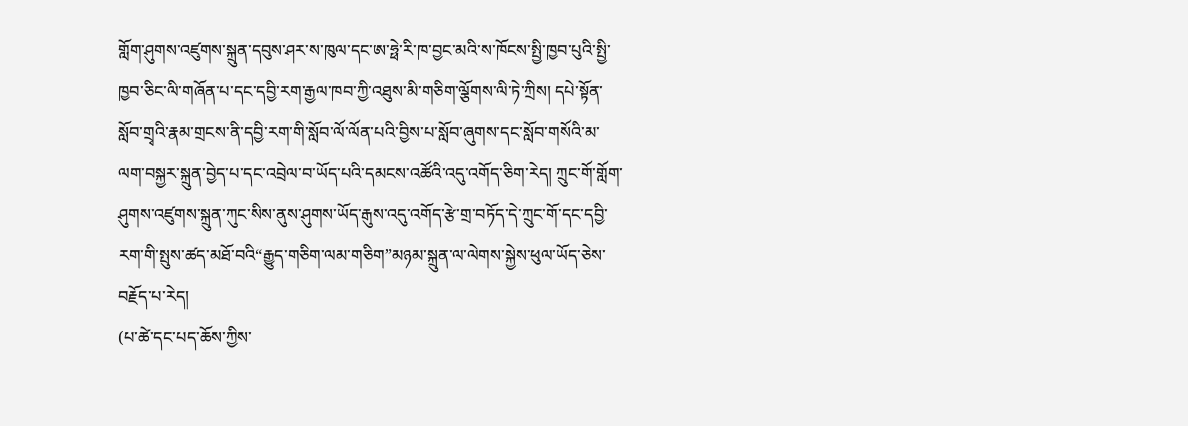གློག་ཤུགས་འཛུགས་སྐྲུན་དབུས་ཤར་ས་ཁུལ་དང་ཨ་ཧྥེ་རི་ཁ་བྱང་མའི་ས་ཁོངས་སྤྱི་ཁྱབ་པུའི་སྤྱི་ཁྱབ་ཅིང་ལི་གཞོན་པ་དང་དབྱི་རག་རྒྱལ་ཁབ་ཀྱི་འཐུས་མི་གཅིག་ལྕོགས་ལི་ཏེ་ཀྲིས། དཔེ་སྟོན་སློབ་གྲྭའི་རྣམ་གྲངས་ནི་དབྱི་རག་གི་སློབ་ལོ་ལོན་པའི་བྱིས་པ་སློབ་ཞུགས་དང་སློབ་གསོའི་མ་ལག་བསྐྱར་སྐྲུན་བྱེད་པ་དང་འབྲེལ་བ་ཡོད་པའི་དམངས་འཚོའི་འདུ་འགོད་ཅིག་རེད། ཀྲུང་གོ་གློག་ཤུགས་འཛུགས་སྐྲུན་ཀུང་སིས་ནུས་ཤུགས་ཡོད་རྒུས་འདུ་འགོད་རྩེ་གྲ་བཏོད་དེ་ཀྲུང་གོ་དང་དབྱི་རག་གི་སྤུས་ཚད་མཐོ་བའི“རྒྱུད་གཅིག་ལམ་གཅིག”མཉམ་སྐྲུན་ལ་ལེགས་སྐྱེས་ཕུལ་ཡོད་ཅེས་བརྗོད་པ་རེད།
(པ་ཚེ་དང་པད་ཆོས་ཀྱིས་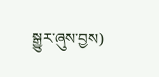སྒྱུར་ཞུས་བྱས)